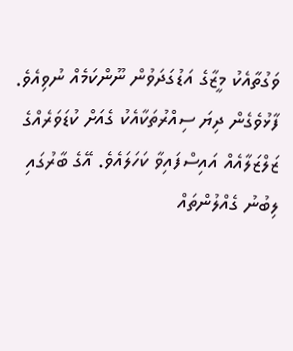ވަގުތާއެކު މީޒާގެ އަޑުގަދަވުން ނޫންކަމެއް ނުވިއެވެ. ފާޅުވެގެން ދިޔަ ސިއްރުތަކާއެކު ގެއަށް ކުޑަވަރެއްގެ ޒަލްޒަލާއެއް އައިސްފައިވާ ކަހަލައެވެ. އޭގެ ބާރުގައި ލިބުނު ގެއްލުންތައް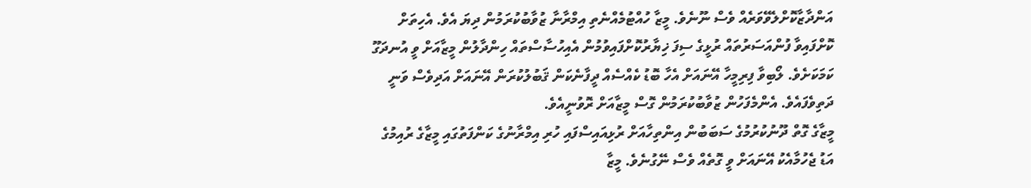އަންދާޒާކޮށްލެވޭވަރެއް ވެސް ނޫނެވެ. މީޒާ ހުއްޓުމެއްނެތި އިމްރާނާ ޒުވާބުކުރަމުން ދިޔަ އެވެ. އެހިތަށް ކޮށްފައިވާ ފުންއަސަރުތައް ރުޅީގެ ސިފަ ޚިޔާރުކޮށްފައިވުމުން އެއިހުސާސްތައް ހިންދާލުން މީޒާއަށް ވީ އުނދަގޫ ކަމަކަށެވެ. ލޯބިވާ ފިރިމީހާ އޭނައަށް އެހާ ބޮޑު ކެއްސެއް ދީފާނެކަން ޤަބުލުކުރަން އޭނައަށް އަދިވެސް ވަނީ ދަތިވެފައެވެ. އެންމެފަހުން ޒުވާބުކުރަމުން ގޮސް މީޒާއަށް ރޮވުނީއެވެ.
މީޒާގެ ގޮތް ދޫނުކުރުމުގެ ސަބަބުން އިންތިހާއަށް ރުޅިއައިސްފައި ހުރި އިމްރާނުގެ ކަންފަތުގައި މީޒާގެ ރުއިމުގެ އަޑު ޖެހުމާއެކު އޭނައަށް ވީ ގޮތެއް ވެސް ނޭގުނެވެ. މީޒާ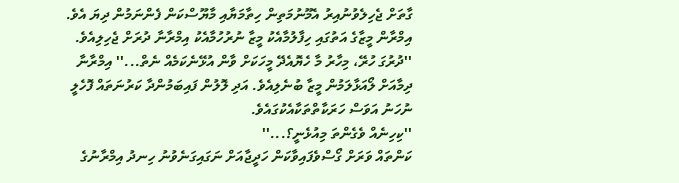ގާތަށް ޖެހިލެވުނުއިރު އެމޫނުމަތިން ހިތާމަޔާއި މާޔޫސްކަން ފެންނަމުން ދިޔަ އެވެ. އިމްރާން މީޒާގެ އަތުގައި ހިފާލުމާއެކު މީޒާ ނުރުހުމާއެކު އިމްރާނާ ދުރަށް ޖެހިލިއެވެ.
''ދުރުގަ ހުރޭ، މިހާރު މާ ހެޔޮއެދޭ މީހަކަށް ވާން އުޅޭނެކަމެއް ނެތް...'' އިމްރާނާ ދިމާއަށް ލޯއަޅާލަމުން މީޒާ ބުނެލިއެވެ. އަދި ލޮލުން ފައިބަމުންދާ ކަރުނަތައް ފޮހެލީ ނުހަނު އަވަސް ހަރަކާތްތަކާއެކުގައެވެ.
''ކިހިނެއް ވެގެންތަ މިއުޅެނީ؟...''
ކަންތައް ވަރަށް ގޯސްވެފައިވާކަން ހަދީޖާއަށް ނަގައިގަނެވުނު ހިނދު އިމްރާނުގެ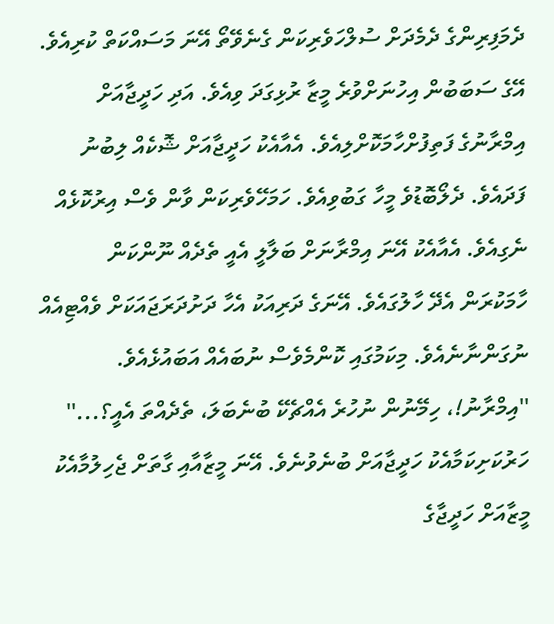ދެމަފިރިންގެ ދެމެދަށް ސުލްހަވެރިކަން ގެނެވޭތޯ އޭނަ މަސައްކަތް ކުރިއެވެ. އޭގެ ސަބަބުން އިހުނަށްވުރެ މީޒާ ރުޅިގަދަ ވިއެވެ. އަދި ހަދީޖާއަށް އިމްރާނުގެ ފަތިފުށްހާމަކޮށްލިއެވެ. އެއާއެކު ހަދީޖާއަށް ޝޮކެއް ލިބުނު ފަދައެވެ. ދެލޯބޮޑުވެ މީހާ ގަބުވިއެވެ. ހަމަހޭވެރިކަން ވާން ވެސް އިރުކޮޅެއް ނެގިއެވެ. އެއާއެކު އޭނަ އިމްރާނަށް ބަލާލީ އެއީ ތެދެއް ނޫންކަން ހާމަކުރަން އެދޭ ހާލުގައެވެ. އޭނަގެ ދަރިއަކު އެހާ ދަށުދަރަޖައަކަށް ވެއްޓިއެއް ނުގަންނާނެއެވެ. މިކަމުގައި ކޮންމެވެސް ނުބައެއް އަބައުޅެއެވެ.
''އިމްރާނު!، ހިމޭނުން ނުހުރެ އެއްޗެކޭ ބުނެބަލަ، ތެދެއްތަ އެއީ؟...'' ހަރުކަށިކަމާއެކު ހަދީޖާއަށް ބުނެވުނެވެ. އޭނަ މީޒާއާއި ގާތަށް ޖެހިލުމާއެކު މީޒާއަށް ހަދީޖާގެ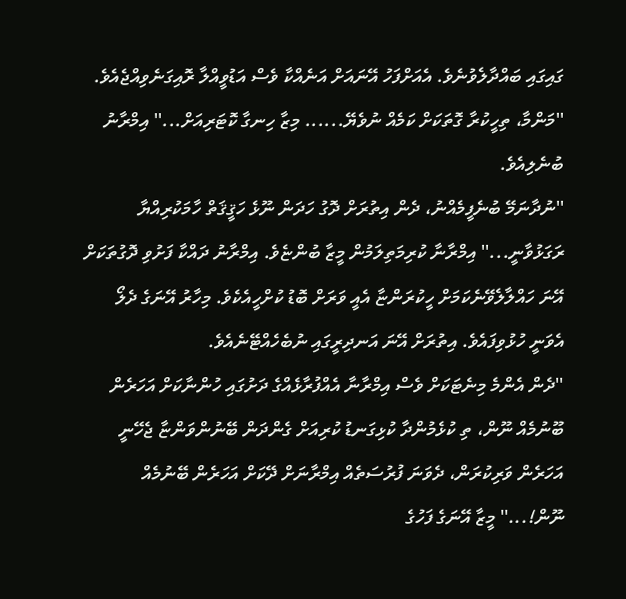ގައިގައި ބައްދާލެވުނެވެ. އެއަށްފަހު އޭނައަށް އަނެއްކާ ވެސް އަޑުވީއްލާ ރޮއިގަނެވިއްޖެއެވެ.
''މަންމާ، ތިހީކުރާ ގޮތަކަށް ކަމެއް ނުވެޔޭ...... މިޒާ ހިނގާ ކޮޓަރިއަށް...'' އިމްރާނު ބުނެލިއެވެ.
''ނުދާނަމޭ ބުނެފީމެއްނު، ދެން އިތުރަށް ދޮގު ހަދަން ނޫޅެ ހަޤީޤަތް ހާމަކުރިއްޔާ ރަގަޅުވާނީ...'' އިމްރާނާ ކުރިމަތިލަމުން މީޒާ ބުންޏެވެ. އިމްރާނު ދައްކާ ފަށުވި ދޮގުތަކަށް އޭނަ ހައްލާލެވޭނެކަމަށް ހީކުރަންޏާ އެއީ ވަރަށް ބޮޑު ކުށްހީއެކެވެ. މިހާރު އޭނަގެ ދެލޯ އެވަނީ ހުޅުވިފައެވެ. އިތުރަށް އޭނަ އަނދިރީގައި ނުބެހެއްޓޭނެއެވެ.
''ދެން އެންމެ މިނެޓަކަށް ވެސް އިމްރާނާ އެއްފުރާޅެއްގެ ދަށުގައި ހުންނާކަށް އަހަރެން ބޫނުމެއް ނޫން، ތި ކުޅެމުންދާ ކުޅިގަނޑު ކުރިއަށް ގެންދަން ބޭނުންވަންޏާ ޖެހޭނީ އަހަރެން ވަރިކުރަން، ދެވަނަ ފުރުސަތެއް އިމްރާނަށް ދޭކަށް އަހަރެން ބޭނުމެއް ނޫން!...'' މީޒާ އޭނަގެ ފަހުގެ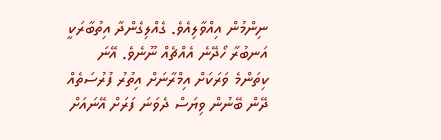ނިންމުން އިއްވާލިއެވެ. ގެއްލިގެންދާ އިތުބާރަކީ އަނބުރާ ހޯދޭނެ އެއްޗެއް ނޫނެވެ. އޭނަ ކިތަންމެ ވަރަކަށް އިމްރާނަށް އިތުރު ފުރުސަތެއް ދޭން ބޭނުން ވިޔަސް ދެވަނަ ފަރަށް އޭނައަށް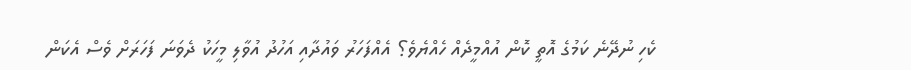ކެހި ނުދޭނެ ކަމުގެ އޮތީ ކޮން އުއްމީދެއް ހެއްޔެވެ؟ އެއްފަހަރު ވައުދާއި އަހުދު އުވާލި މީހަކު ދެވަނަ ފަހަރަށް ވެސް އެކަން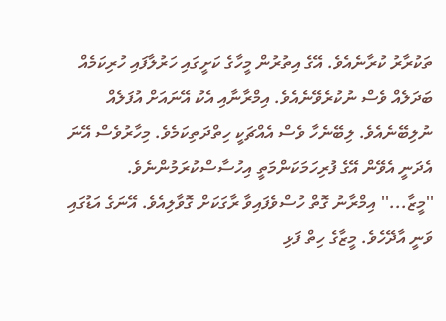ތަކުރާރު ކުރާނެއެވެ. އޭގެ އިތުރުން މީހާގެ ކަށީގައި ހަރުލާފައި ހުރިކަމެއް ބަދަލެއް ވެސް ނުކުރެވޭނެއެވެ. އިމްރާނާއި އެކު އޭނައަށް އުފަލެއް ނުލިބޭނެއެވެ. ލިބޭނެހާ ވެސް އެއްޗަކީ ހިތްދަތިކަމެވެ. މިހާރުވެސް އޭނަ އެދަނީ އެވޭން އޭގެ ފުރިހަމަކަންމަތީ އިހުސާސްކުރަމުންނެވެ.
''މީޒާ...'' އިމްރާނު ގޮތް ހުސްވެފައިވާ ރާގަކަށް ގޮވާލިއެވެ. އޭނަގެ އަޑުގައި ވަނީ އާދޭހެވެ. މީޒާގެ ހިތް ފަޅި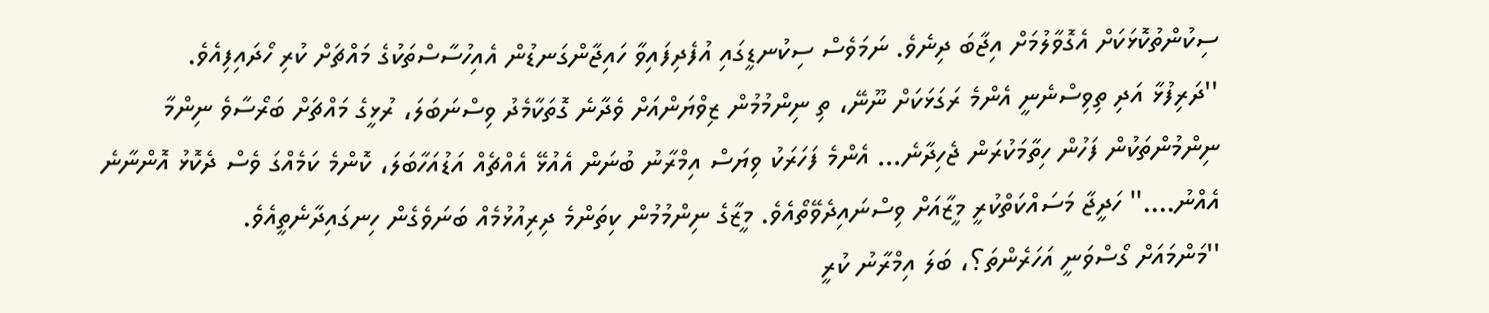ސިކުންތުކޮޅަކަށް އެގޮވާލުމަށް އިޖާބަ ދިނެވެ. ނަމަވެސް ސިކުނޑީގައި އުފެދިފައިވާ ހައިޖާންގަނޑުން އެއިހުސާސްތަކުގެ މައްޗަށް ކުރި ހޯދައިފިއެވެ.
''ދަރިފުޅާ އަދި ތިވިސްނެނީ އެންމެ ރަގަޅަކަށް ނޫނޭ، ތި ނިންމުމުން ޒިވްޔަންއަށް ވެދާނެ ގޮތަކާމެދު ވިސްނަބަލަ، ރުޅީގެ މައްޗަށް ބަރޯސާވެ ނިންމާ ނިންމުންތަކުން ފަހުން ހިތާމަކުރަން ޖެހިދާނެ... އެންމެ ފަހަރަކު ވިޔަސް އިމްރާނު ބުނަން އެއުޅޭ އެއްޗެއް އަޑުއަހާބަލަ، ކޮންމެ ކަމެއްގަ ވެސް ދެކޮޅު އޮންނާނެ އެއްނު....'' ހަދީޖާ މަސައްކަތްކުރީ މީޒާއަށް ވިސްނައިދެވޭތޯއެވެ. މީޒާގެ ނިންމުމުން ކިތަންމެ ދިރިއުޅުމެއް ބަނަވެގެން ހިނގައިދާނެތީއެވެ.
''މަންމައަށް ގޯސްވަނީ އަހަރެންތަ؟، ބަލަ އިމްރާނު ކުރީ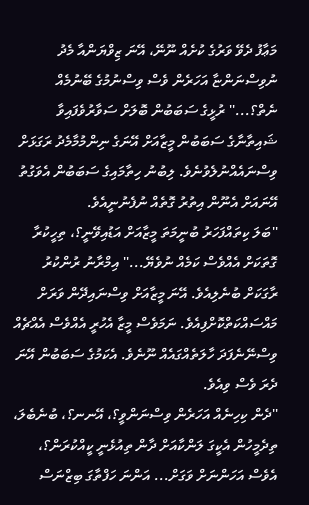މަޢާފު ދެވޭ ވަރުގެ ކުށެއް ނޫނޭ، އޭނަ ޒިވްޔަންއާ މެދު ނުވިސްނަންޏާ އަހަރެން ވެސް ވިސްނުމުގެ ބޭނުމެއް ނެތް؟...'' ރުޅީގެ ސަބަބުން ބޮލަށް ސަވާރުވެފައިވާ ޝައިތާނާގެ ސަބަބުން މީޒާއަށް އޭނަގެ ނިންމުމާމެދު ރަގަޅަށް ވިސްނައެއްނުލެވުނެވެ. ލިބުނު ހިތާމައިގެ ސަބަބުން އެވަގުތު އޭނައަށް އެނޫން އިތުރު ގޮތެއް ނުފެނުނީއެވެ.
''ބަލަ ކިތައްފަހަރު ބުނީމަތަ މީޒާއަށް އަޑުއިވޭނީ؟، ތިހީކުރާ ގޮތަކަށް އެއްވެސް ކަމެއް ނުވެޔޭ...'' އިމްރާނު ރުންކުރު ރާގަކަށް ބުނެލިއެވެ. އޭނަ މީޒާއަށް ވިސްނައިދޭން ވަރަށް މައްސައްކަތްކޮށްފިއެވެ. ނަމަވެސް މީޒާ އެހުރީ އެއްވެސް އެއްޗެއް ވިސްނޭނެފަދަ ހާލަތެއްގައެއް ނޫނެވެ. އެކަމުގެ ސަބަބުން އޭނަ ދެރަ ވެސް ވިއެވެ.
''ދެން ކިހިނެއް އަހަރެން ވިސްނަންވީ؟، އޭނނ؟، ބުނެބެލަ، ތިދެމީހުން އެކީގަ ލަންކާއަށް ދާން ތިއުޅެނީ ކީއްކުރަން؟، އެވެސް އަހަންނަށް ވަގަށް... އަންނަ ހަފްތާގަ ބިޒްނަސް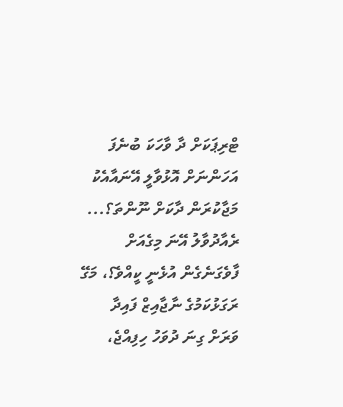ޓްރިޕަކަށް ދާ ވާހަކަ ބުނެފަ އަހަންނަށް އޮޅުވާލީ އޭނައާއެކު މަޖާކުރަން ދާކަށް ނޫންތަ؟... ރެއާދުވާލު އޭނަ މިގެއަށް ފާވެގަނެގެން އުޅެނީ ކީއްވެ؟، މަގޭ ރަގަޅުކަމުގެ ނާޖާއިޒް ފައިދާ ވަރަށް ގިނަ ދުވަހު ހިފިއްޖެ،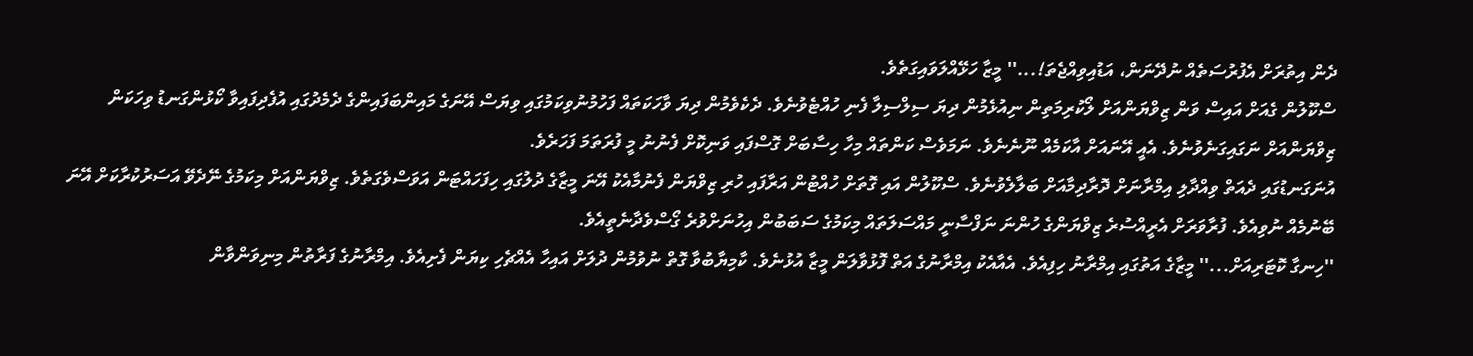ދެން އިތުރަށް އެފުރުސަތެއް ނުދޭނަން، އަޑުއިވިއްޖެތަ!...'' މީޒާ ހަޅޭއްލަވައިގަތެވެ.
ސްކޫލުން ގެއަށް އައިސް ވަން ޒިވްޔަންއަށް ލޯކުރިމަތިން ނިއުޅެމުން ދިޔަ ސިލްސިލާ ފެނި ހުއްޓެވުނެވެ. ދެކެވެމުން ދިޔަ ވާހަކަތައް ފަހުމުނުވިކަމުގައި ވިޔަސް އޭނަގެ މައިންބަފައިންގެ ދެމެދުގައި އުފެދިފައިވާ ކޯޅުންގަނޑު ވިހަކަން ޒިވްޔަންއަށް ނަގައިގަނެވުނެވެ. އެއީ އޭނައަށް އާކަމެއް ނޫނެނެވެ. ނަމަވެސް ކަންތައް މިހާ ހިސާބަށް ގޮސްފައި ވަނިކޮށް ފެނުނު މީ ފުރަތަމަ ފަހަރެވެ.
އުނަގަނޑުގައި ދެއަތް ވިއްދާލި އިމްރާނަށް ދޮރާދިމާއަށް ބަލާލެވުނެވެ. ސްކޫލުން އައި ގޮތަށް ހުއްޓުން އަރާފައި ހުރި ޒިވްޔަން ފެނުމާއެކު އޭނަ މީޒާގެ ދުލުގައި ހިފަހައްޓަން އަވަސްވެގަތެވެ. ޒިވްޔަންއަށް މިކަމުގެ ނޭދެވޭ އަސަރުކުރާކަށް އޭނަ ބޭނުމެއް ނުވިއެވެ. ފުރާވަރަށް އެރީއްސުރެ ޒިވްޔަންގެ ހުންނަ ނަފްސާނީ މައްސަލަތައް މިކަމުގެ ސަބަބުން އިހުނަށްވުރެ ގޯސްވެދާނެތީއެވެ.
''ހިނގާ ކޮޓަރިއަށް...'' މީޒާގެ އަތުގައި އިމްރާނު ހިފިއެވެ. އެއާއެކު އިމްރާނުގެ އަތް ފޮޅުވާލަން މީޒާ އުޅުނެވެ. ކާމިޔާބުވާ ގޮތް ނުވުމުން ދުލަށް އައިހާ އެއްޗެހި ކިޔަން ފެށިއެވެ. އިމްރާނުގެ ފަރާތުން މިނިވަންވާން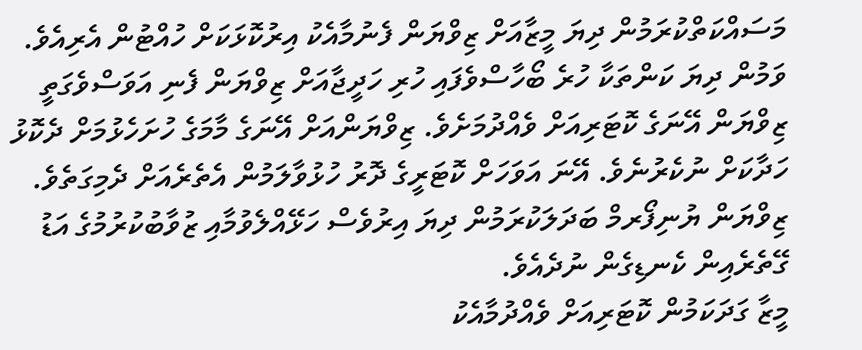މަސައްކަތްކުރަމުން ދިޔަ މީޒާއަށް ޒިވްޔަން ފެނުމާއެކު އިރުކޮޅަކަށް ހުއްޓުން އެރިއެވެ.
ވަމުން ދިޔަ ކަންތަކާ ހުރެ ބޯހާސްވެފައި ހުރި ހަދީޖާއަށް ޒިވްޔަން ފެނި އަވަސްވެގަތީ ޒިވްޔަން އޭނަގެ ކޮޓަރިއަށް ވެއްދުމަށެވެ. ޒިވްޔަންއަށް އޭނަގެ މާމަގެ ހުށަހެޅުމަށް ދެކޮޅު ހަދާކަށް ނުކެރުނެވެ. އޭނަ އަވަހަށް ކޮޓަރީގެ ދޮރު ހުޅުވާލަމުން އެތެރެއަށް ދެމިގަތެވެ. ޒިވްޔަން ޔުނިފޯރމް ބަދަލަކުރަމުން ދިޔަ އިރުވެސް ހަޅޭއްލެވުމާއި ޒުވާބުކުރުމުގެ އަޑު ގޭތެރެއިން ކެނޑިގެން ނުދެއެވެ.
މީޒާ ގަދަކަމުން ކޮޓަރިއަށް ވެއްދުމާއެކު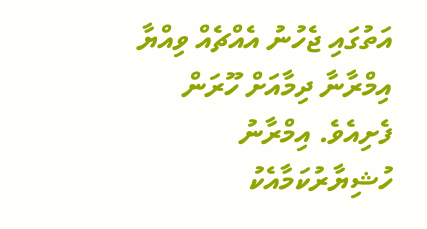އަތުގައި ޖެހުނު އެއްޗެއް ވިއްޔާ އިމްރާނާ ދިމާއަށް ހޫރަން ފެށިއެވެ. އިމްރާނު ހުޝިޔާރުކަމާއެކު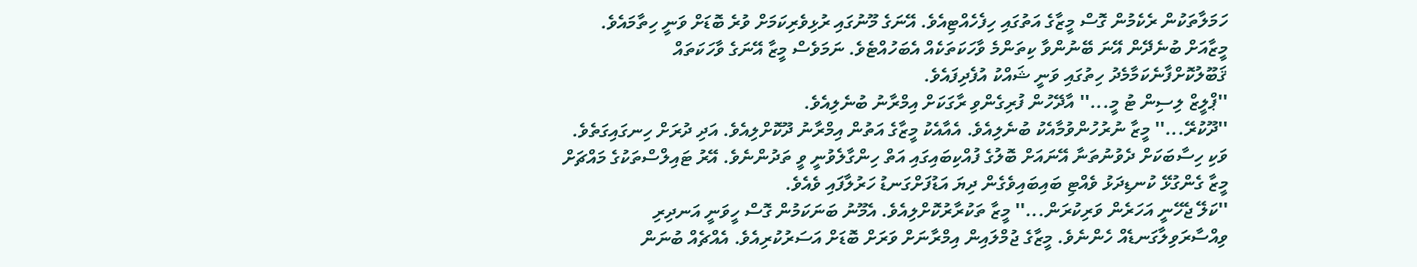ހަމަލާތަކުން ރެކެމުން ގޮސް މީޒާގެ އަތުގައި ހިފެހެއްޓިއެވެ. އޭނަގެ މޫނުގައި ރުޅިވެރިކަމަށް ވުރެ ބޮޑަށް ވަނީ ހިތާމައެވެ. މީޒާއަށް ބުނެދޭން އޭނަ ބޭނުންވާ ކިތަންމެ ވާހަކަތަކެއް އެބަހުއްޓެވެ. ނަމަވެސް މީޒާ އޭނަގެ ވާހަކަތައް ޤަބޫލުކޮށްފާނެކަމާމެދު ހިތުގައި ވަނީ ޝައްކު އުފެދިފައެވެ.
''ޕްލީޒް ލިސިން ޓު މީ...'' އާދޭހުން ފުރިގެންވި ރާގަކަށް އިމްރާނު ބުނެލިއެވެ.
''ދޫކުރޭ...'' މީޒާ ނުރުހުންވުމާއެކު ބުނެލިއެވެ. އެއާއެކު މީޒާގެ އަތުން އިމްރާނު ދޫކޮށްލިއެވެ. އަދި ދުރަށް ހިނގައިގަތެވެ. ވަކި ހިސާބަކަށް ދެވުނުތަނާ އޭނައަށް ބޮލުގެ ފުއްކިބައިގައި އަތް ހިންގާލެވުނީ ވީ ތަދުންނެވެ. އޭރު ޓައިލްސްތަކުގެ މައްޗަށް މީޒާ ގެންގުޅޭ ކުނޑިދަޅު ވެއްޓި ބައިބައިވެގެން ދިޔަ އަޑުފަށްގަނޑު ހަރުލާފައި ވެއެވެ.
''ކަލޭ ޖެހޭނީ އަހަރެން ވަރިކުރަން...'' މީޒާ ތަކުރާރުކޮށްލިއެވެ. އެމޫނު ބަނަކަމުން ގޮސް ހީވަނީ އަނދިރި ވިއްސާރަވިލާގަނޑެއް ހެންނެވެ. މީޒާގެ ޖުމްލައިން އިމްރާނަށް ވަރަށް ބޮޑަށް އަސަރުކުރިއެވެ. އެއްޗެއް ބުނަން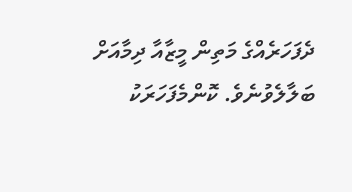ދެފަހަރެއްގެ މަތިން މީޒާއާ ދިމާއަށް ބަލާލެވުނެވެ. ކޮންމެފަހަރަކު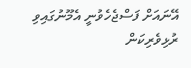އޭނައަށް ފަސްޖެހެވުނީ އެމޫނުގައިވި ރުޅިވެރިކަން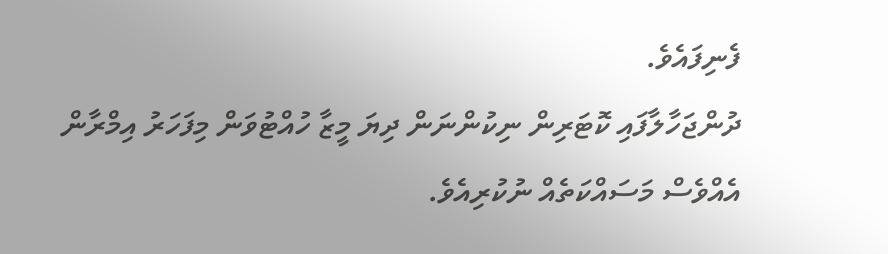ފެނިފައެވެ.
ދުންޖަހާލާފައި ކޮޓަރިން ނިކުންނަން ދިޔަ މީޒާ ހުއްޓުވަން މިފަހަރު އިމްރާން އެއްވެސް މަސައްކަތެއް ނުކުރިއެވެ.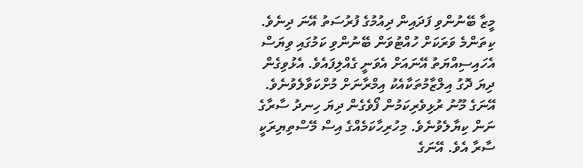މީޒާ ބޭނުންވި ފަދައިން ދިއުމުގެ ފުރުސަތު އޭނަ ދިނެވެ. ކިތަންމެ ވަރަކަށް ހުއްޓުވަން ބޭނުންވި ކަމުގައި ވިޔަސް އެހައިސިއްޔަތު އޭނައަށް އެވަނީ ގެއްލިފައެވެ. އެޅުވިގެން ދިޔަ ދޮގު އިލްޒާމުތަކާއެކު އިމްރާނަށް މުށްކަވާލެވުނެވެ. އޭނަގެ މޫނު ރުޅިވެރިކަމުން ފޯވެގެން ދިޔަ ހިނދު ސާރާގެ ނަން ކިޔާލެވުނެވެ. މިހުރިހާކަމެއްގެ އިސް މޭސްތިޔިރަކީ ސާރާ އެވެ. އޭނަގެ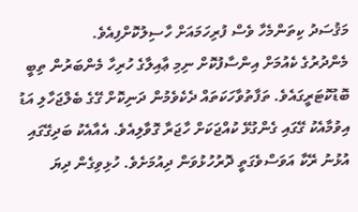މަޤުސަދު ކިތަންމެހާ ވެސް ފުރިހަމައަށް ހާސިލުކޮށްފިއެވެ.
މެންދުރުގެ ކެއުމަށް އިންސާފުކޮށް ނިމި ޢާއިލާގެ ހުރިހާ މެންބަރުން ތިބީ ބޮޑުކޮޓަރީގައެވެ. ތަފާތުވާހަކަތައް ދެކެވެމުން ދަނިކޮށް ގޭގެ ބެލްޖަހާލި އަޑު އިވުމާއެކު ގޭގައި ގެންގުޅޭ ކުއްޖަކަށް ހާޖަރާ ގޮވާލިއެވެ. އެއާއެކު ބަދިގޭގައި އުޅުނު ރޭކާ އަވަސްވެގަތީ ދޮރުހުޅުވަން ދިއުމަށެވެ. ހުޅިވިގެން ދިޔަ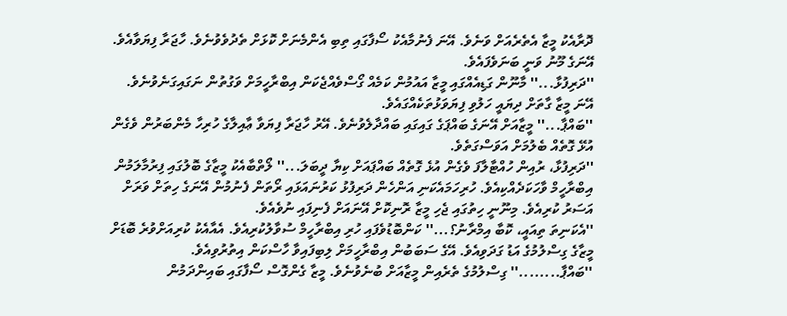ދޮރާއެކު މީޒާ އެތެރެއަށް ވަނެވެ. އޭނަ ފެނުމާއެކު ސޯފާގައި ތިބި އެންމެނަށް ކޮޅަށް ތެދުވެވުނެވެ. ހާޖަރާ ފިޔަވާއެވެ. އޭނަގެ މޫނު ވަނީ ބަނަވެފައެވެ.
''ދަރިފުޅާ...'' މާނޫން ގަޑިއެއްގައި މީޒާ އައުމުން ކަމެއް ގޯސްވެއްޖެކަން އިބްރާހީމަށް ވަގުތުން ނަގައިގަނެވުނެވެ. އޭނަ މީޒާ ގާތަށް ދިޔައީ ހަލުވި ފިޔަވަޅުތަކެއްގައެވެ.
''ބައްޕާ...'' މީޒާއަށް އޭނަގެ ބައްޕަގެ ގައިގައި ބައްދާލެވުނެވެ. އޭރު ހާޖަރާ ފިޔަވާ ޢާއިލާގެ ހުރިހާ މެންބަރުން ވެގެން އުޅޭ ގޮތެއް ބެލުމަށް އަވަސްގަތެވެ.
''ދަރިފުޅާ، ރުއިން ހުއްޓާލާފަ ވެގެން އުޅެ ގޮތެއް ބައްޕައަށް ކިޔާ ދީބަލަ...'' ލޯތްބާއެކު މީޒާގެ ބޮލުގައި ފިރުމާލަމުން އިބްރާހީމް ވާހަކަދެއްކިއެވެ. ހުރިހަމައެކަނި އަންހެން ދަރިފުޅު ކަރުނައަޅައި ރޯތަން ފެނުމުން އޭނަގެ ހިތަށް ވަރަށް އަސަރު ކުރިއެވެ. މިނޫނީ ހިތުގައި ޖެހި މީޒާ ރޮނިކޮށް އޭނައަށް ފެނިފައި ނުވެއެވެ.
''އެކަނިތަ ތިއައީ، ކޮބާ އިމްރާނު؟...'' ކަންބޮޑުވެފައި ހުރި އިބްރާހީމް ސުވާލުކުރިއެވެ. އެއާއެކު ކުރިއަށްވުރެ ބޮޑަށް މީޒާގެ ގިސްލުމުގެ އަޑު ގަދަވިއެވެ. އޭގެ ސަބަބުން އިބްރާހީމަށް ލިބިފައިވާ ހާސްކަން އިތުރުވިއެވެ.
''ބައްޕާ........'' ގިސްލުމުގެ ތެރެއިން މީޒާއަށް ބުނެވުނެވެ. މީޒާ ގެންގޮސް ސޯފާގައި ބައިންދަމުން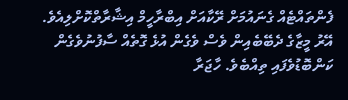ފެންތައްޓެއް ގެނައުމަށް ރޭކާއަށް އިބްރާހީމް އިޝާރާތްކޮށްލިއެވެ. އޭރު މީޒާގެ ދެބޭބެއިން ވެސް ވެގެން އުޅެ ގޮތެއް ސާފުނުވެގެން ކަންބޮޑުވެފައި ތިއްބެވެ. ހާޖަރާ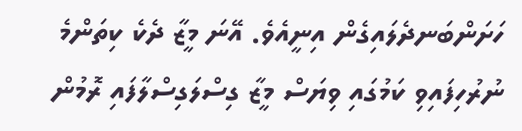ހަށަންބަނދެލައިގެން އިނީއެވެ. އޭނަ މީޒާ ދެކެ ކިތަންމެ ނުރުހިފައިވި ކަމުގައި ވިޔަސް މީޒާ ގިސްލަގިސްލާފައި ރޮމުން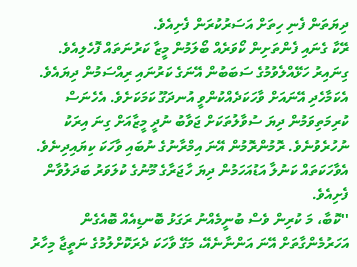ދިޔަތަން ފެނި ހިތަށް އަސަރުކުރަން ފެށިއެވެ.
ރޭކާ ގެނައި ފެންތަށިން ކޯވަރެއް ބޯލަމުން މީޒާ ކަރުނަތައް ފޮހެލިއެވެ. ގިނައިރު ހަޅޭއްލެވުމުގެ ސަބަބުން އޭނަގެ ކަރުނައި ރިއްސަމުން ދިޔައެވެ. އެކަމާހެދި އޭނައަށް ވާހަކަދެއްކުންވީ އުނދަގޫ ކަމަކަށެވެ. އެހެނަސް ކުރިމަތިވަމުން ދިޔަ ސުވާލުތަކަށް ޖަވާބު ނުދީ މީޒާއަށް ގިނަ އިރަކު ނުހުރެވުނެވެ. ރޮމުންރޮމުން އޭނަ އިމްރާނުގެ ނުބައި ވާހަކަ ކިޔައިދިނެވެ. އެވާހަކަތައް ކަނުލާ އަޑުއަހަމުން ދިޔަ ހާޖަރާގެ މޫނުގެ ކުލަވަރު ބަދަލުވާން ފެށިއެވެ.
''ކޮބާ، މަ ކުރިން ވެސް ބުނީމެއްނު ރަގަޅު ބޮނޑިއެއް ބޮއެގެން އަހަރުމެންގާތަށް އޭނަ އަންނާނެއޭ، މަގޭ ވާހަކަ ދެރަކޮށްލުމުގެ ނަތީޖާ މިހާރު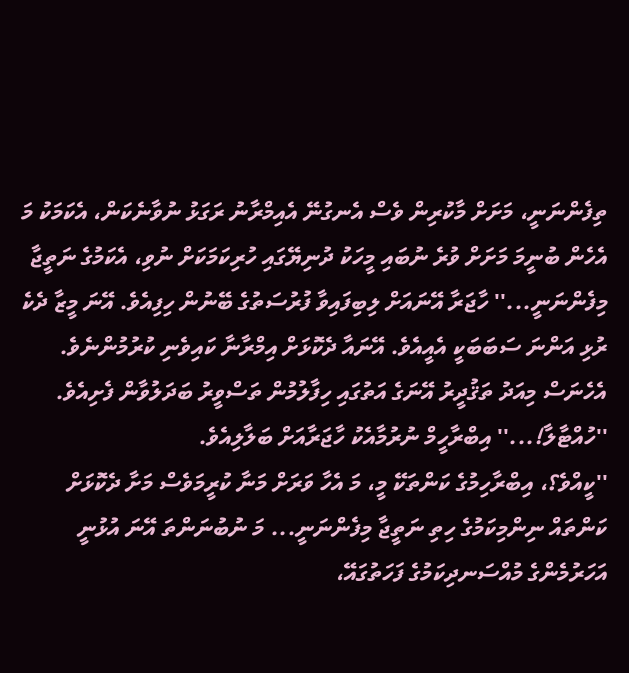ތިފެންނަނީ، މަށަށް މާކުރިން ވެސް އެނގުނޭ އެއިމްރާނު ރަގަޅު ނުވާނެކަން، އެކަމަކު މަ އެހެން ބުނީމަ މަށަށް ވުރެ ނުބައި މީހަކު ދުނިޔޭގައި ހުރިކަމަކަށް ނުވި، އެކަމުގެ ނަތީޖާ މިފެންނަނީ...'' ހާޖަރާ އޭނައަށް ލިބިފައިވާ ފުރުސަތުގެ ބޭނުން ހިފިއެވެ. އޭނަ މީޒާ ދެކެ ރުޅި އަންނަ ސަބަބަކީ އެއީއެވެ. އޭނައާ ދެކޮޅަށް އިމްރާނާ ކައިވެނި ކުރުމުންނެވެ. އެހެނަސް މިއަދު ތަޤުދީރު އޭނަގެ އަތުގައި ހިފާލުމުން ތަސްވީރު ބަދަލުވާން ފެށިއެވެ.
''ހުއްޓާލާ!...'' އިބްރާހީމް ނުރުމާއެކު ހާޖަރާއަށް ބަލާލިއެވެ.
''ކީއްވެ؟، އިބްރާހިމުގެ ކަންތަކޭ މީ، މަ އެހާ ވަރަށް މަނާ ކުރީމަވެސް މަށާ ދެކޮޅަށް ކަންތައް ނިންމިކަމުގެ ހިތި ނަތީޖާ މިފެންނަނީ... މަ ނުބުނަންތަ އޭނަ އުޅުނީ އަހަރުމެންގެ މުއްސަނދިކަމުގެ ފަހަތުގައޭ،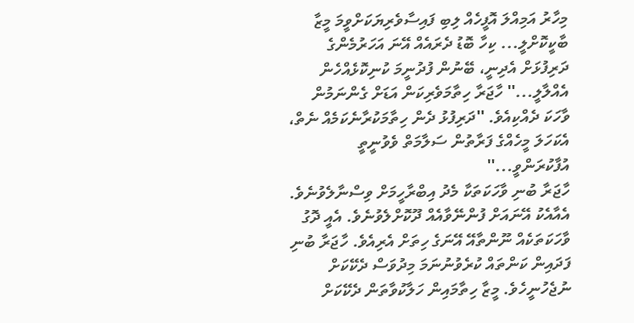މިހާރު އަމިއްލަ އޮފީހެއް ލިބި ފައިސާވެރިޔަކަށްވީމަ މީޒާ ބާކީކޮށްލީ... ކިހާ ބޮޑު ދެރައެއް އޭނަ އަހަރުމެންގެ ދަރިފުޅަށް އެދިނީ، ބޭނުން ފުދުނީމަ ކުނިކޮޅެއްހެން އެއްލާލީ...'' ހާޖަރާ ހިތާމަވެރިކަން އަޑަށް ގެންނަމުން ވާހަކަ ދެއްކިއެވެ. ''ދަރިފުޅު ދެން ހިތާމަކުރާނެކަމެއް ނެތް، އެކަހަލަ މީހެއްގެ ފަރާތުން ސަލާމަތް ވެވުނީތީ އުފާކުރަންވީ...''
ހާޖަރާ ބުނި ވާހަކަތަކާ މެދު އިބްރާހީމަށް ވިސްނާލެވުނެވެ. އެއާއެކު އޭނައަށް ފުންނޭވާއެއް ދޫކޮށްލެވުނެވެ. އެއީ ދޮގު ވާހަކަތަކެއް ނޫންތާއޭ އޭނަގެ ހިތަށް އެރިއެވެ. ހާޖަރާ ބުނި ފަދައިން ކަންތައް ކުރެވުނުނަމަ މިދުވަސް ދެކޭކަށް ނުޖެހުނީހެވެ. މީޒާ ހިތާމައިން ހަލާކުވާތަން ދެކޭކަށް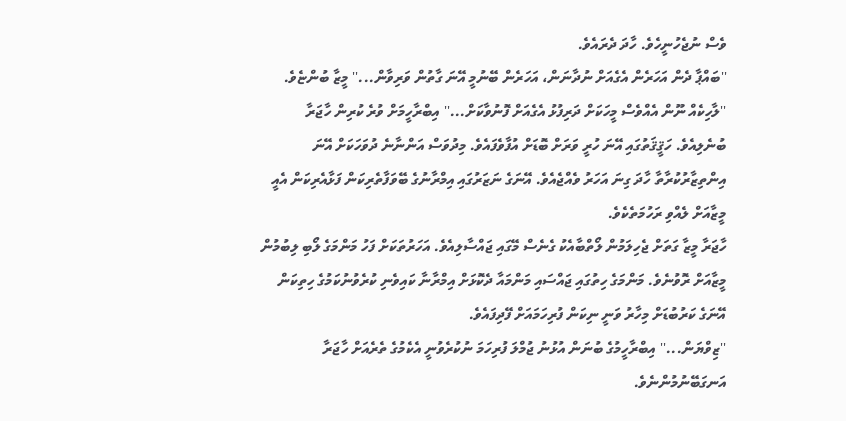ވެސް ނުޖެހުނީހެވެ. ހާދަ ދެރައެވެ.
''ބައްޕާ ދެން އަހަރެން އެގެއަށް ނުދާނަން، އަހަރެން ބޭނުމީ އޭނަ ގާތުން ވަރިވާން...'' މީޒާ ބުންޏެވެ.
''ލާހިކެއް ނޫން އެއްވެސް މީހަކަށް ދަރިފުޅު އެގެއަށް ފޮނުވާކަށް...'' އިބްރާހީމަށް ވުރެ ކުރިން ހާޖަރާ ބުނެލިއެވެ. ހަޤީޤަތުގައި އޭނަ ހުރީ ވަރަށް ބޮޑަށް އުފާވެފައެވެ. މިދުވަސް އަންނާނެ ދުވަހަކަށް އޭނަ އިންތިޒާރުކުރާތާ ހާދަ ގިނަ އަހަރު ވެއްޖެއެވެ. އޭނަގެ ނަޒަރުގައި އިމްރާނުގެ ބޭވަފާތެރިކަން ފަޅާއެރިކަން އެއީ މީޒާއަށް ލެއްވި ރަހުމަތެކެވެ.
ހާޖަރާ މީޒާ ގަތަށް ޖެހިލަމުން ލޯތްބާއެކު ގެނެސް މޭގައި ޖައްސާލިއެވެ. އަހަރުތަކަށް ފަހު މަންމަގެ ލޯބި ލިބުމުން މީޒާއަށް ރޮވުނެވެ. މަންމަގެ ހިތުގައި ޖައްސައި މަންމައާ ދެކޮޅަށް އިމްރާނާ ކައިވެނި ކުރެވުނުކަމުގެ ހިތިކަން އޭނަގެ ކަރުބުޑަށް މިހާރު ވަނީ ނިކަން ފުރިހަމައަށް ފޭދިފައެވެ.
''ޒިވްޔަން...'' އިބްރާހީމުގެ ބުނަން އުޅުނު ޖުމްލަ ފުރިހަމަ ނުކުރެވުނީ އެކެމުގެ ތެރެއަށް ހާޖަރާ އަނގަބޭނުމުންނެވެ.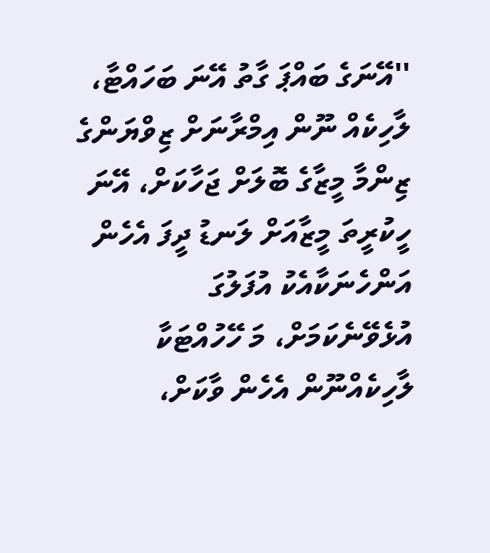''އޭނަގެ ބައްޕަ ގާތު އޭނަ ބަހައްޓާ، ލާހިކެއް ނޫން އިމްރާނަށް ޒިވްޔަންގެ ޒިންމާ މީޒާގެ ބޮލަށް ޖަހާކަށް، އޭނަ ހީކުރީތަ މީޒާއަށް ލަނޑު ދީފަ އެހެން އަންހެނަކާއެކު އުފަލުގަ އުޅެވޭނެކަމަށް، މަ ހޭހުއްޓަކާ ލާހިކެއްނޫން އެހެން ވާކަށް،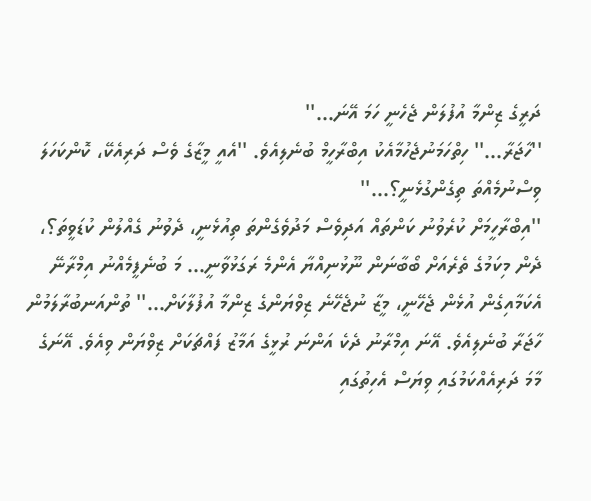ދަރީގެ ޒިންމާ އުފުލަން ޖެހެނީ ހަމަ އޭނަ...''
''ހާޖަރާ...'' ހިތްހަމަނުޖެހުމާއެކު އިބްރާހީމް ބުނެލިއެވެ. ''އެއީ މީޒާގެ ވެސް ދަރިއެކޭ، ކޮންކަހަލަ ވިސްނުމެއްތަ ތިގެންގުޅެނީ؟...''
''އިބްރާހީމަށް ކުރެވުނު ކަންތައް އަދިވެސް މަދުވެގެންތަ ތިއުޅެނީ، ދެވުނު ގެއްލުން ކުޑަވީތަ؟، ދެން މިކަމުގެ ތެރެއަށް ބޯބާނަން ނޫޅުނިއްޔާ އެންމެ ރަގަޅުވާނީ... މަ ބުނެފީމެއްނު އިމްރާނޭ އެކަމާއިގެން އުޅެން ޖެހޭނީ، މީޒާ ނުޖެހޭނެ ޒިވްޔަންގެ ޒިންމާ އުފުލާކަށް...'' ތުންއަނބުރާލަމުން ހާޖަރާ ބުނެލިއެވެ. އޭނަ އިމްރާނު ދެކެ އަންނަ ރުޅީގެ އަމާޒު ފައްޗަކަށް ޒިވްޔަން ވިއެވެ. އޭނަގެ މާމަ ދަރިއެއްކަމުގައި ވިޔަސް އެހިތުގައި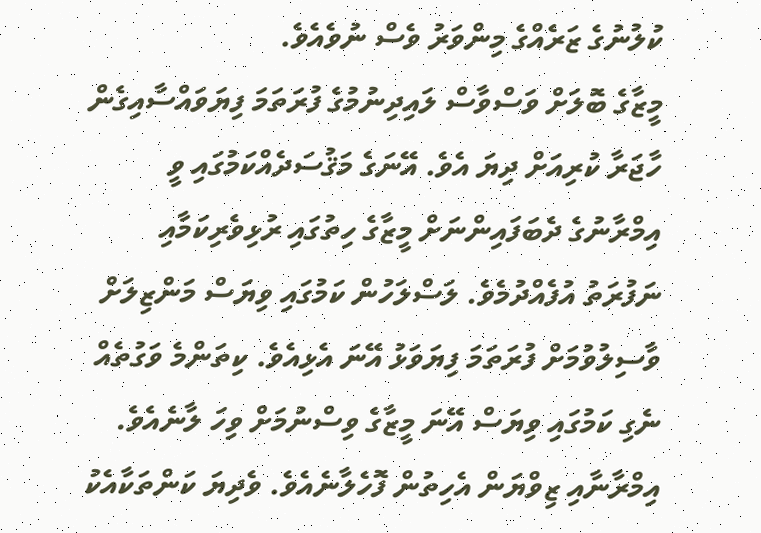ކުލުނުގެ ޒަރެއްގެ މިންވަރު ވެސް ނުވެއެވެ.
މީޒާގެ ބޮލަށް ވަސްވާސް ލައިދިނުމުގެ ފުރަތަމަ ފިޔަވައްސާއިގެން ހާޖަރާ ކުރިއަށް ދިޔަ އެވެ. އޭނަގެ މަޤުސަދެއްކަމުގައި ވީ އިމްރާނުގެ ދެބަފައިންނަށް މީޒާގެ ހިތުގައި ރުޅިވެރިކަމާއި ނަފުރަތު އުފެއްދުމެވެ. ލަސްލަހުން ކަމުގައި ވިޔަސް މަންޒިލަށް ވާސިލުވުމަށް ފުރަތަމަ ފިޔަވަޅު އޭނަ އެޅިއެވެ. ކިތަންމެ ވަގުތެއް ނެގި ކަމުގައި ވިޔަސް އޭނަ މީޒާގެ ވިސްނުމަށް ވިހަ ލާނެއެވެ. އިމްރާނާއި ޒިވްޔަން އެހިތުން ފޮހެލާނެއެވެ. ވެދިޔަ ކަންތަކާއެކު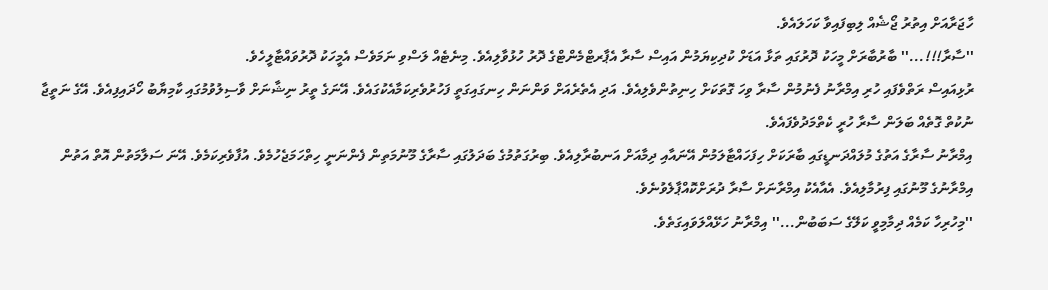ހާޖަރާއަށް އިތުރު ޖޯޝެއް ލިބިފައިވާ ކަހަލައެވެ.
''ސާރާ!!!...'' ބާރުބާރަށް މީހަކު ދޮރުގައި ތަޅާ އަޑަށް ކުދިކިޔަމުން އައިސް ސާރާ އެޕާރޓްމެންޓްގެ ދޮރު ހުޅުވާލިއެވެ. މިނެޓެއް ލަސްވި ނަމަވެސް އެމީހަކު ދޮރުވައްޓާލީހެވެ.
ރުޅިއައިސް ރަތްވެފައި ހުރި އިމްރާނު ފެނުމުން ސާރާ ވިހަ ގޮތަކަށް ހިނިތުންވެލިއެވެ. އަދި އެތެރެއަށް ވަންނަން ހިނގައިގަތީ ފަހުރުވެރިކަމާއެކުގައެވެ. އޭނަގެ ތީރު ނިޝާނަށް ވާސިލުވުމުގައި ކާމިޔާބު ހޯދައިފިއެވެ. އޭގެ ނަތީޖާ ނުކުތް ގޮތެއް ބަލަން ސާރާ ހުރީ ކެތްމަދުވެފައެވެ.
އިމްރާނު ސާރާގެ އަތުގެ މުލައްދަނޑީގައި ބާރަކަށް ހިފަހައްޓާލަމުން އޭނައާއި ދިމާއަށް އަނބުރާލިއެވެ. ބިރުގަތުމުގެ ބަދަލުގައި ސާރާގެ މޫނުމަތިން ފެންނަނީ ހިތްހަމަޖެހުމެވެ. އުފާވެރިކަމެވެ. އޭނަ ސަލާމަތުން އޮތް އަތުން އިމްރާނުގެ މޫނުގައި ފިރުމާލިއެވެ. އެއާއެކު އިމްރާނަށް ސާރާ ދުރަށްކޮއްޕާލެވުނެވެ.
''މިހުރިހާ ކަމެއް ދިމާމިވީ ކަލޭގެ ސަބަބުން...'' އިމްރާނު ހަޅޭއްލަވައިގަތެވެ.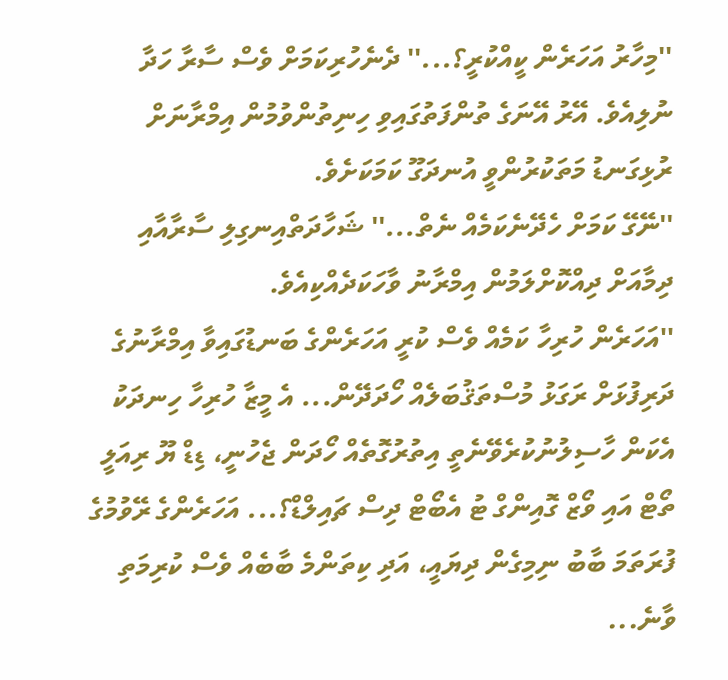''މިހާރު އަހަރެން ކީއްކުރީ؟...'' ދެނެހުރިކަމަށް ވެސް ސާރާ ހަދާ ނުލިއެވެ. އޭރު އޭނަގެ ތުންފަތުގައިވި ހިނިތުންވުމުން އިމްރާނަށް ރުޅިގަނޑު މަތަކުރުންވީ އުނދަގޫ ކަމަކަށެވެ.
''ނޭގޭ ކަމަށް ހެދޭނެކަމެއް ނެތް...'' ޝަހާދަތްއިނގިލި ސާރާއާއި ދިމާއަށް ދިއްކޮށްލަމުން އިމްރާނު ވާހަކަދެއްކިއެވެ.
''އަހަރެން ހުރިހާ ކަމެއް ވެސް ކުރީ އަހަރެންގެ ބަނޑުގައިވާ އިމްރާނުގެ ދަރިފުޅަށް ރަގަޅު މުސްތަޤުބަލެއް ހޯދަދޭން... އެ މީޒާ ހުރިހާ ހިނދަކު އެކަން ހާސިލުނުކުރެވޭނެތީ އިތުރުގޮތެއް ހޯދަން ޖެހުނީ، ޑިޑް ޔޫ ރިއަލީ ތޯޓް އައި ވޯޒް ގޮއިންގް ޓު އެބޯޓް ދިސް ޗައިލްޑް؟... އަހަރެންގެ ރޭވުމުގެ ފުރަތަމަ ބާބު ނިމިގެން ދިޔައީ، އަދި ކިތަންމެ ބާބެއް ވެސް ކުރިމަތި ވާނެ...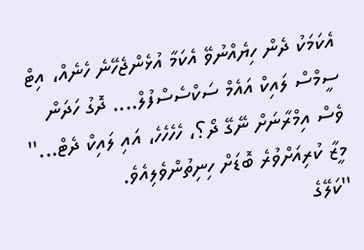އެކަމަކު ދެން ހިޔެއްނުވޭ އެކަމާ އުޅެންޖެހޭނެ ހެނެއް، އިޓް ސީމްސް ލައިކް އައެމް ސަކްސެސްފުލް.... ދޮގު ހަދަން ވެސް އިމްރާނަށް ނޭގޭ ދޯ؟، ހެހެހެހެ، އައި ލައިކް ދެޓް...'' މީޒާ ކުރިއަށްވުރެ ބޮޑަށް ހިނިތުންވެލިއެވެ.
''ކަލޭގެ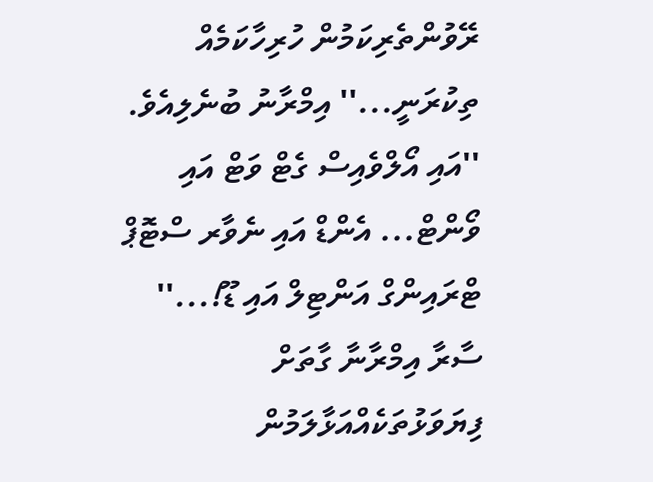ރޭވުންތެރިކަމުން ހުރިހާކަމެއް ތިކުރަނީ...'' އިމްރާނު ބުނެލިއެވެ.
''އައި އޯލްވެއިސް ގެޓް ވަޓް އައި ވޯންޓް... އެންޑް އައި ނެވާރ ސްޓޮޕް ޓްރައިންގް އަންޓިލް އައި ޑޫ!...'' ސާރާ އިމްރާނާ ގާތަށް ފިޔަވަޅުތަކެއްއަޅާލަމުން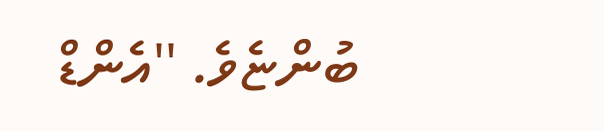ބުންޏެވެ. ''އެންޑް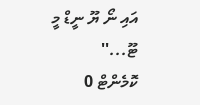އައި ނޯ ޔޫ ނީޑް މީ ޓޫ...''
ކޮމެންޓް 0